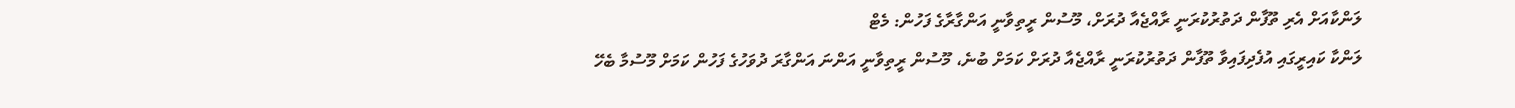ލަންކާއަށް އެރި ތޫފާން ދަތުރުކުރަނީ ރާއްޖެއާ ދުރަށް، މޫސުން ރީތިވާނީ އަންގާރާގެ ފަހުން: މެޓް
ލަންކާ ކައިރީގައި އުފެދިފައިވާ ތޫފާން ދަތުރުކުރަނީ ރާއްޖެއާ ދުރަށް ކަމަށް ބުނެ، މޫސުން ރީތިވާނީ އަންނަ އަންގާރަ ދުވަހުގެ ފަހުން ކަމަށް މޫސުމާ ބެހޭ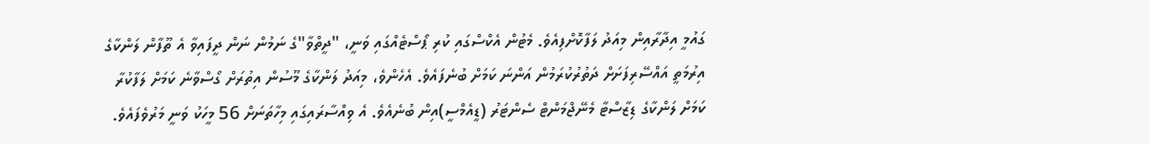ގައުމީ އިދާރާއިން މިއަދު ލަފާކޮށްފިއެވެ. މެޓުން އެކްސްގައި ކުރި ޕޯސްޓެއްގައި ވަނީ، "ދީތްވާ"ގެ ނަމުން ނަން ދީފައިވާ އެ ތޫފާން ލަންކާގެ އިރުމަތީ އައްސޭރިފަށަށް ދަތުރުކުރަމުން އަންނަ ކަމަށް ބުނެފައެވެ. އެހެންވެ، މިއަދު ލަންކާގެ މޫސުން އިތުރަށް ގޯސްވާނެ ކަމަށް ލަފާކުރާ ކަމަށް ލަންކާގެ ޑިޒާސްޓާ މެނޭޖްމަންޓް ސެންޓަރު (ޑީއެމްސީ)އިން ބުނެއެވެ. އެ ވިއްސާރައިގައި މިހާތަނަށް 56 މީހަކު ވަނީ މަރުވެފައެވެ.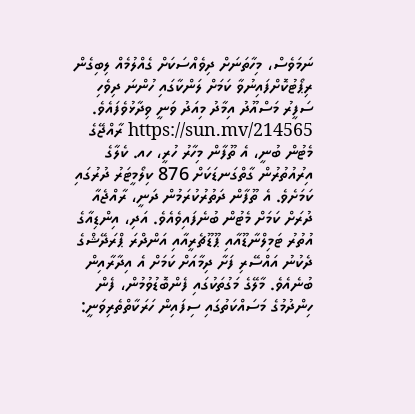ނަމަވެސް، މިހާތަނަށް ދިވެއްސަކަށް ގެއްލުމެއް ލިބިގެން ރިޕޯޓުކޮށްފައިނުވާ ކަމަށް ލަންކާގައި ހުންނަ ދިވެހި ސަފީރު މަސްއޫދު އިމާދު މިއަދު ވަނީ ވިދާޅުވެފައެވެ. https://sun.mv/214565 ރާއްޖޭގެ މެޓުން ބުނީ، އެ ތޫފާން މިހާރު ހުރީ، ހއ. ކެލާގެ އިރުއުތުރުން ގާތްގަނޑަކަށް 876 ކިލޯމީޓަރު ދުރުގައި ކަމަށެވެ. އެ ތޫފާން ދަތުރުކުރަމުން ދަނީ، ރާއްޖެއާ ދުރަށް ކަމަށް މެޓުން ބުނެފައިވެއެވެ. އަދި، އިންޑިއާގެ އުތުރު ޓަމިލްނާޑޫއާއި ޕޫޑޫޗެރީއާއި އަންދްރަ ޕްރަދޭޝްގެ ދެކުނު އައްސޭރި ފަށާ ދިމާއަށް ކަމަށް އެ އިދާރާއިން ބުނެއެވެ. މާލޭގެ މަގުތަކުގައި ފެންބޮޑުވުމުން، ފެން ހިންދުމުގެ މަސައްކަތުގައި ސިފައިން ހަރަކާތްތެރިވަނީ: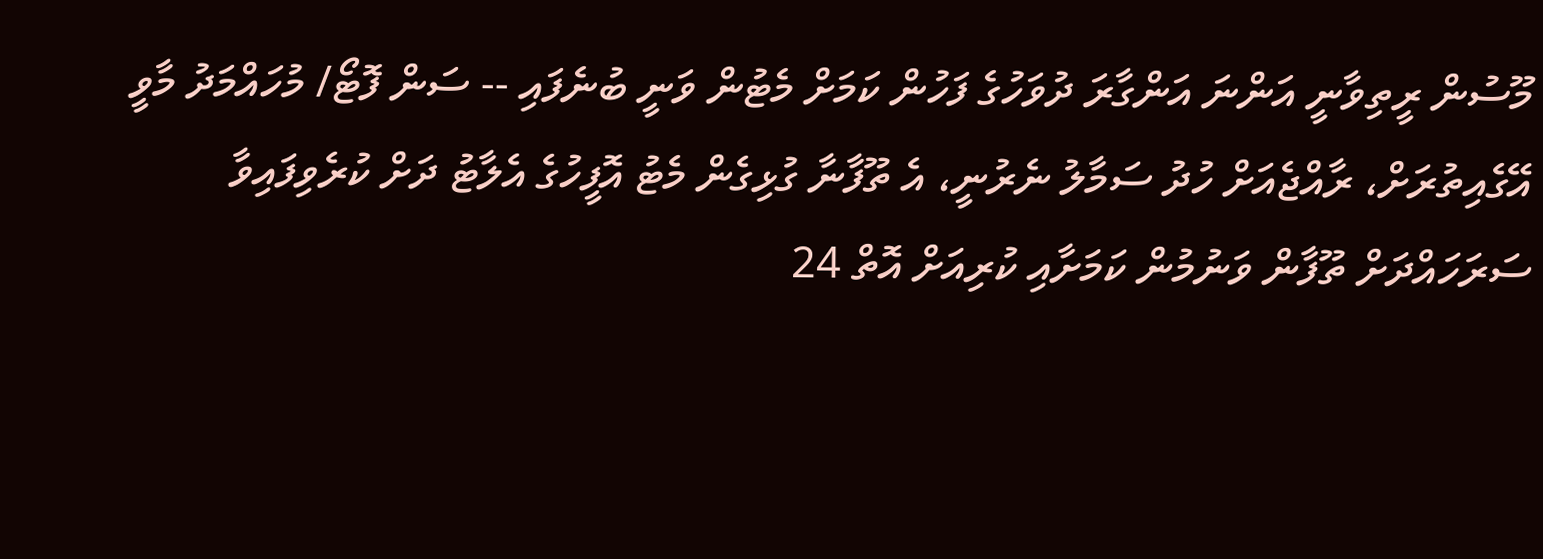މޫސުން ރީތިވާނީ އަންނަ އަންގާރަ ދުވަހުގެ ފަހުން ކަމަށް މެޓުން ވަނީ ބުނެފައި -- ސަން ފޮޓޯ/ މުހައްމަދު މާވީ އޭގެއިތުރަށް، ރާއްޖެއަށް ހުދު ސަމާލު ނެރުނީ، އެ ތޫފާނާ ގުޅިގެން މެޓު އޮފީހުގެ އެލާޓު ދަށް ކުރެވިފައިވާ ސަރަހައްދަށް ތޫފާން ވަނުމުން ކަމަށާއި ކުރިއަށް އޮތް 24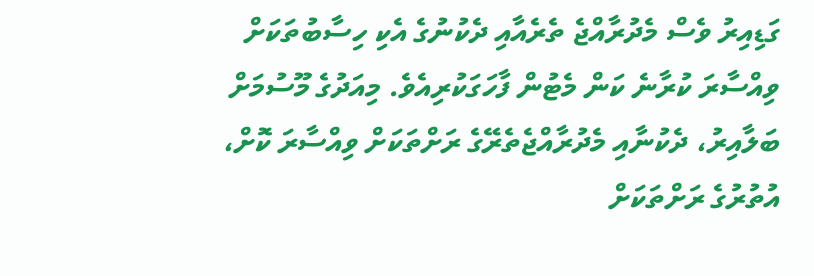ގަޑިއިރު ވެސް މެދުރާއްޖެ ތެރެއާއި ދެކުނުގެ އެކި ހިސާބުތަކަށް ވިއްސާރަ ކުރާނެ ކަން މެޓުން ފާހަގަކުރިއެވެ. މިއަދުގެ މޫސުމަށް ބަލާއިރު، ދެކުނާއި މެދުރާއްޖެތެރޭގެ ރަށްތަކަށް ވިއްސާރަ ކޮށް، އުތުރުގެ ރަށްތަކަށް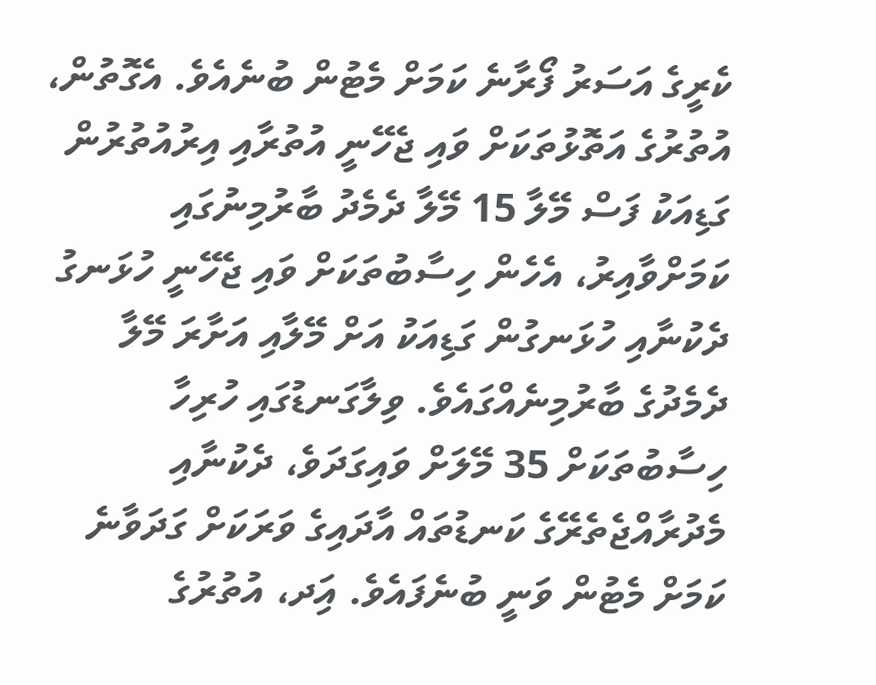ކެރީގެ އަސަރު ފޯރާނެ ކަމަށް މެޓުން ބުނެއެވެ. އެގޮތުން، އުތުރުގެ އަތޮޅުތަކަށް ވައި ޖެހޭނީ އުތުރާއި އިރުއުތުރުން ގަޑިއަކު ފަސް މޭލާ 15 މޭލާ ދެމެދު ބާރުމިނުގައި ކަމަށްވާއިރު، އެހެން ހިސާބުތަކަށް ވައި ޖެހޭނީ ހުޅަނގު ދެކުނާއި ހުޅަނގުން ގަޑިއަކު އަށް މޭލާއި އަށާރަ މޭލާ ދެމެދުގެ ބާރުމިނެއްގައެވެ. ވިލާގަނޑުގައި ހުރިހާ ހިސާބުތަކަށް 35 މޭލަށް ވައިގަދަވެ، ދެކުނާއި މެދުރާއްޖެތެރޭގެ ކަނޑުތައް އާދައިގެ ވަރަކަށް ގަދަވާނެ ކަމަށް މެޓުން ވަނީ ބުނެފައެވެ. އަިދ، އުތުރުގެ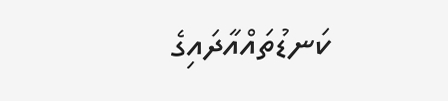ކަނޑުތައްއާދައިގެ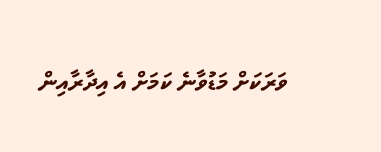ވަރަކަށް މަޑުވާނެ ކަމަށް އެ އިދާރާއިން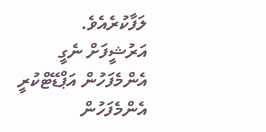ލަފާކުރެއެވެ.
އަރުޝީފަށް ނެގީ
އެންމެފަހުން އަޕްޑޭޓްކުރީ
އެންމެފަހުން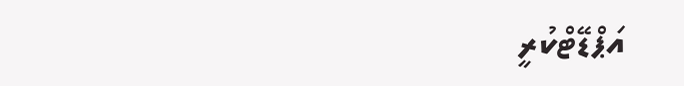އަޕްޑޭޓްކުރީ